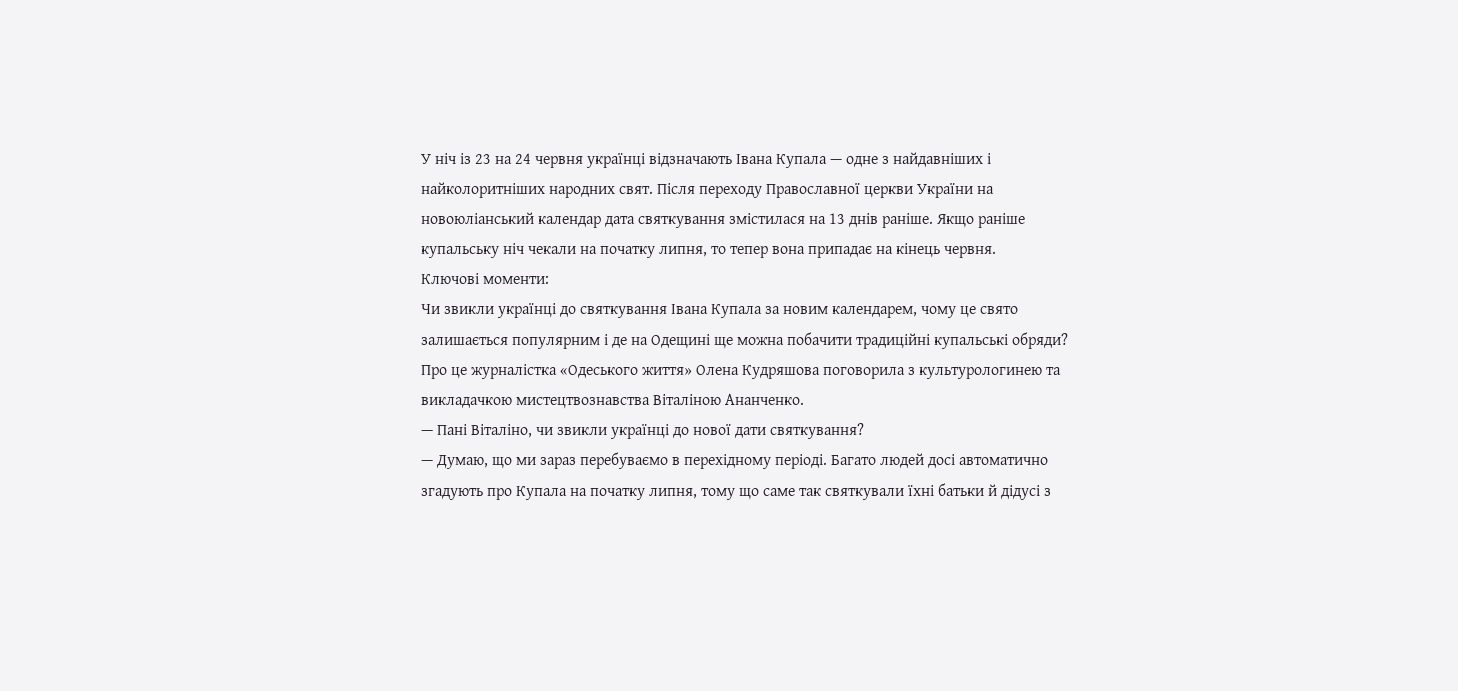У ніч із 23 на 24 червня українці відзначають Івана Купала — одне з найдавніших і найколоритніших народних свят. Після переходу Православної церкви України на новоюліанський календар дата святкування змістилася на 13 днів раніше. Якщо раніше купальську ніч чекали на початку липня, то тепер вона припадає на кінець червня.
Ключові моменти:
Чи звикли українці до святкування Івана Купала за новим календарем, чому це свято залишається популярним і де на Одещині ще можна побачити традиційні купальські обряди? Про це журналістка «Одеського життя» Олена Кудряшова поговорила з культурологинею та викладачкою мистецтвознавства Віталіною Ананченко.
— Пані Віталіно, чи звикли українці до нової дати святкування?
— Думаю, що ми зараз перебуваємо в перехідному періоді. Багато людей досі автоматично згадують про Купала на початку липня, тому що саме так святкували їхні батьки й дідусі з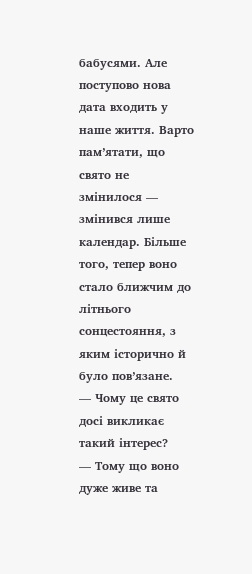бабусями. Але поступово нова дата входить у наше життя. Варто пам’ятати, що свято не змінилося — змінився лише календар. Більше того, тепер воно стало ближчим до літнього сонцестояння, з яким історично й було пов’язане.
— Чому це свято досі викликає такий інтерес?
— Тому що воно дуже живе та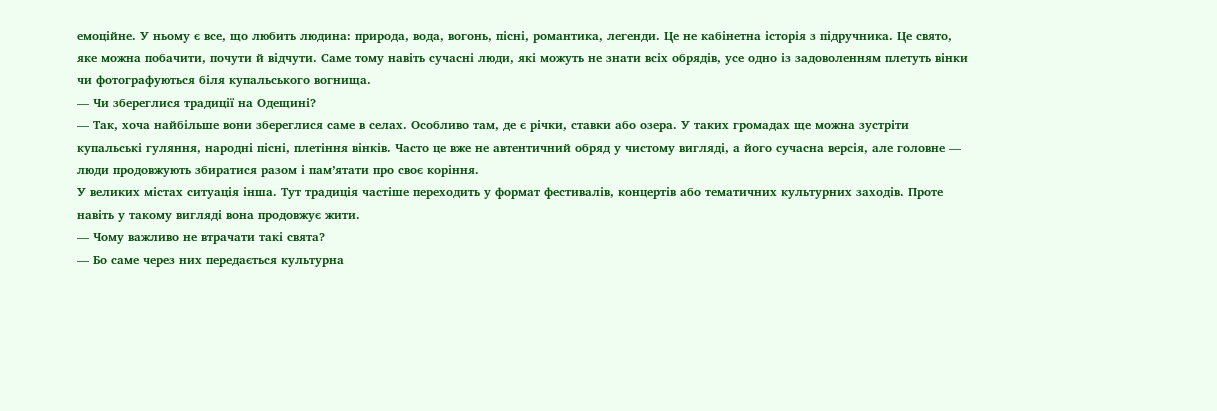емоційне. У ньому є все, що любить людина: природа, вода, вогонь, пісні, романтика, легенди. Це не кабінетна історія з підручника. Це свято, яке можна побачити, почути й відчути. Саме тому навіть сучасні люди, які можуть не знати всіх обрядів, усе одно із задоволенням плетуть вінки чи фотографуються біля купальського вогнища.
— Чи збереглися традиції на Одещині?
— Так, хоча найбільше вони збереглися саме в селах. Особливо там, де є річки, ставки або озера. У таких громадах ще можна зустріти купальські гуляння, народні пісні, плетіння вінків. Часто це вже не автентичний обряд у чистому вигляді, а його сучасна версія, але головне — люди продовжують збиратися разом і пам’ятати про своє коріння.
У великих містах ситуація інша. Тут традиція частіше переходить у формат фестивалів, концертів або тематичних культурних заходів. Проте навіть у такому вигляді вона продовжує жити.
— Чому важливо не втрачати такі свята?
— Бо саме через них передається культурна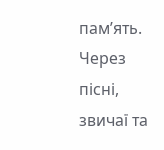пам’ять. Через пісні, звичаї та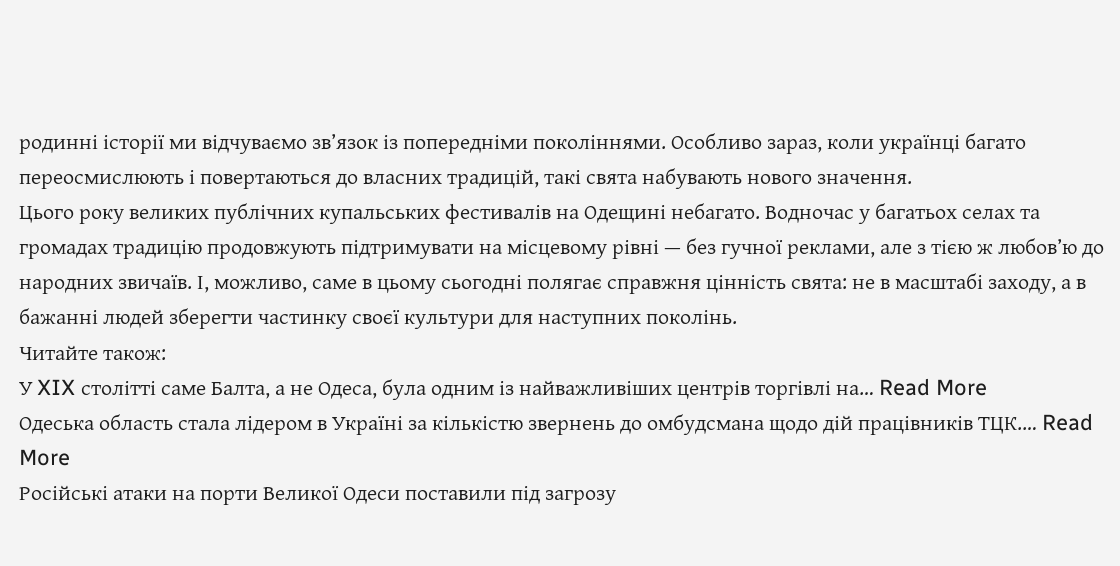родинні історії ми відчуваємо зв’язок із попередніми поколіннями. Особливо зараз, коли українці багато переосмислюють і повертаються до власних традицій, такі свята набувають нового значення.
Цього року великих публічних купальських фестивалів на Одещині небагато. Водночас у багатьох селах та громадах традицію продовжують підтримувати на місцевому рівні — без гучної реклами, але з тією ж любов’ю до народних звичаїв. І, можливо, саме в цьому сьогодні полягає справжня цінність свята: не в масштабі заходу, а в бажанні людей зберегти частинку своєї культури для наступних поколінь.
Читайте також:
У XIX столітті саме Балта, а не Одеса, була одним із найважливіших центрів торгівлі на… Read More
Одеська область стала лідером в Україні за кількістю звернень до омбудсмана щодо дій працівників ТЦК.… Read More
Російські атаки на порти Великої Одеси поставили під загрозу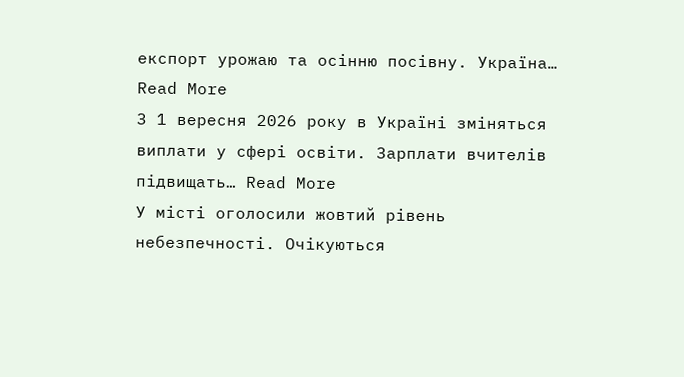експорт урожаю та осінню посівну. Україна… Read More
З 1 вересня 2026 року в Україні зміняться виплати у сфері освіти. Зарплати вчителів підвищать… Read More
У місті оголосили жовтий рівень небезпечності. Очікуються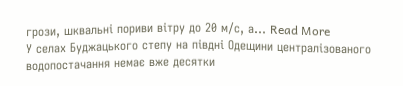грози, шквальні пориви вітру до 20 м/с, а… Read More
У селах Буджацького степу на півдні Одещини централізованого водопостачання немає вже десятки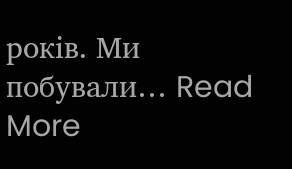років. Ми побували… Read More